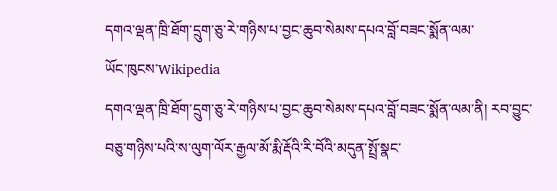དགའ་ལྡན་ཁྲི་ཐོག་དྲུག་ཅུ་རེ་གཉིས་པ་བྱང་ཆུབ་སེམས་དཔའ་བློ་བཟང་སྨོན་ལམ་
ཡོང་ཁུངས་Wikipedia
དགའ་ལྡན་ཁྲི་ཐོག་དྲུག་ཅུ་རེ་གཉིས་པ་བྱང་ཆུབ་སེམས་དཔའ་བློ་བཟང་སྨོན་ལམ་ནི། རབ་བྱུང་བཅུ་གཉིས་པའི་ས་ལུག་ལོར་རྒྱལ་མོ་རྨི་རྡོའི་རི་བོའི་མདུན་སྤྲོ་སྣང་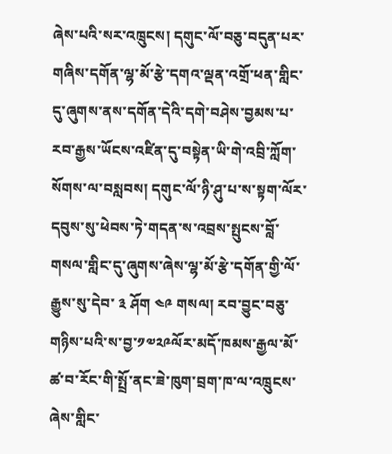ཞེས་པའི་སར་འཁྲུངས། དགུང་ལོ་བཅུ་བདུན་པར་གཞིས་དགོན་ལྷ་མོ་རྩེ་དགའ་ལྡན་འགྲོ་ཕན་གླིང་དུ་ཞུགས་ནས་དགོན་དེའི་དགེ་བཤེས་བྱམས་པ་རབ་རྒྱས་ཡོངས་འཛིན་དུ་བསྟེན་ཡི་གེ་འབྲི་ཀློག་སོགས་ལ་བསླབས། དགུང་ལོ་ཉི་ཤུ་པ་ས་སྟག་ལོར་དབུས་སུ་ཕེབས་ཏེ་གདན་ས་འབྲས་སྤུངས་བློ་གསལ་གླིང་དུ་ཞུགས་ཞེས་ལྷ་མོ་རྩེ་དགོན་གྱི་ལོ་རྒྱུས་སུ་དེབ་ ༣ ཤོག ༤༩ གསལ། རབ་བྱུང་བཅུ་གཉིས་པའི་ས་བྱ་༡༧༢༩ལོར་མདོ་ཁམས་རྒྱལ་མོ་ཚ་བ་རོང་གི་སྤྲོ་ནང་ཟེ་ཁུག་བྲག་ཁ་ལ་འཁྲུངས་ཞེས་གླིང་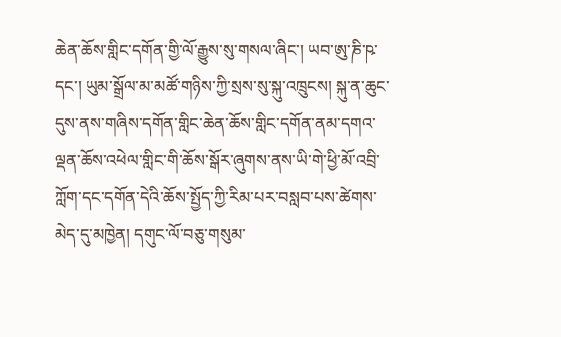ཆེན་ཆོས་གླིང་དགོན་གྱི་ལོ་རྒྱུས་སུ་གསལ་ཞིང་། ཡབ་ཨུ་ཎི་ཥ་དང་། ཡུམ་སྒྲོལ་མ་མཚོ་གཉིས་ཀྱི་སྲས་སུ་སྐུ་འཁྲུངས། སྐུ་ན་ཆུང་དུས་ནས་གཞིས་དགོན་གླིང་ཆེན་ཆོས་གླིང་དགོན་ནམ་དགའ་ལྡན་ཆོས་འཕེལ་གླིང་གི་ཆོས་སྒོར་ཞུགས་ནས་ཡི་གེ་ཕྱི་མོ་འབྲི་ཀློག་དང་དགོན་དེའི་ཆོས་སྤྱོད་ཀྱི་རིམ་པར་བསླབ་པས་ཚེགས་མེད་དུ་མཁྱེན། དགུང་ལོ་བཅུ་གསུམ་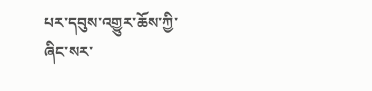པར་དབུས་འགྱུར་ཆོས་ཀྱི་ཞིང་སར་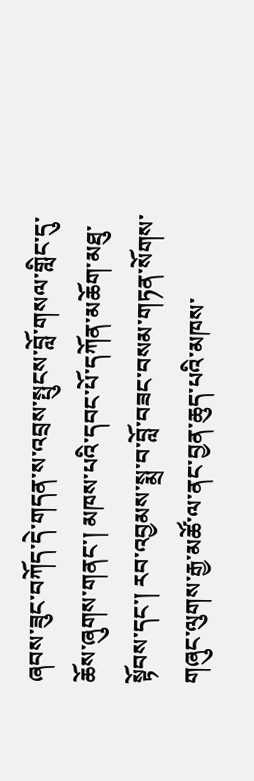ཞབས་ཟུང་བཀོད་དེ་གདན་ས་འབྲས་སྤུངས་བློ་གསལ་གླིང་དུ་ཆོས་ཞུགས་གནང་། མཁས་པའི་དབང་པོ་དཀོན་མཆོག་མཐུ་སྟོབས་དང་། རབ་འབྱམས་སྨྲ་བ་བློ་བཟང་བསམ་གཏན་སོགས་གཞུང་ལུགས་རྒྱ་མཚོ་ལ་ནང་བྱན་ཆུད་པའི་མཁས་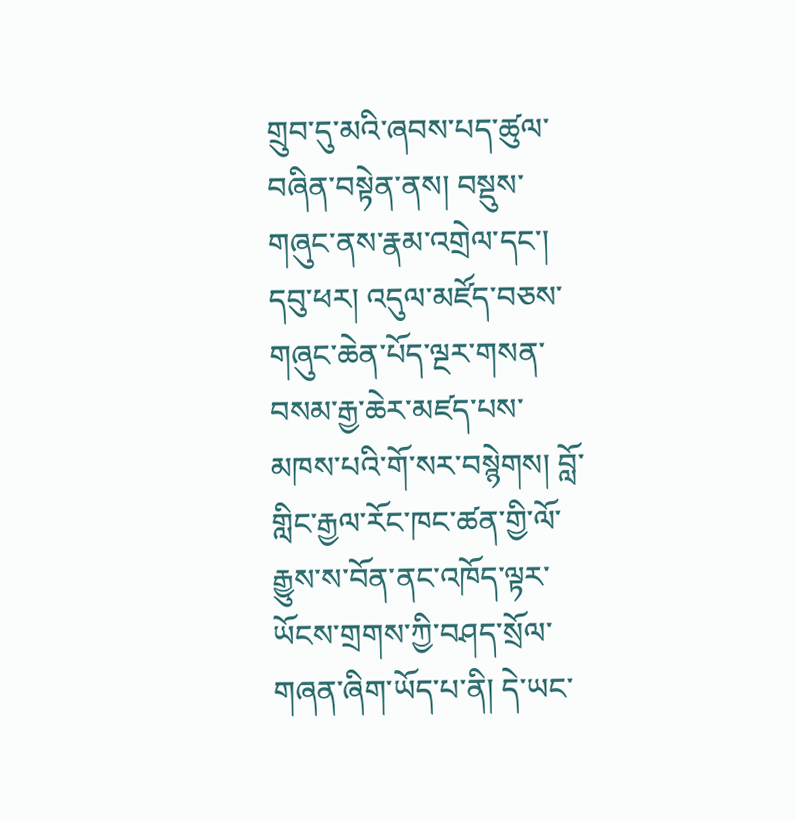གྲུབ་དུ་མའི་ཞབས་པད་ཚུལ་བཞིན་བསྟེན་ནས། བསྡུས་གཞུང་ནས་རྣམ་འགྲེལ་དང་། དབུ་ཕར། འདུལ་མཛོད་བཅས་གཞུང་ཆེན་པོད་ལྔར་གསན་བསམ་རྒྱ་ཆེར་མཛད་པས་མཁས་པའི་གོ་སར་བསྙེགས། བློ་གླིང་རྒྱལ་རོང་ཁང་ཚན་གྱི་ལོ་རྒྱུས་ས་བོན་ནང་འཁོད་ལྟར་ཡོངས་གྲགས་ཀྱི་བཤད་སྲོལ་གཞན་ཞིག་ཡོད་པ་ནི། དེ་ཡང་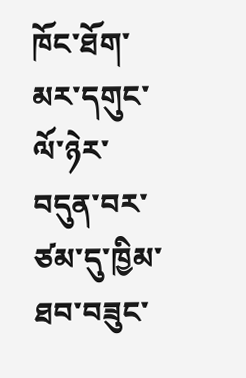ཁོང་ཐོག་མར་དགུང་ལོ་ཉེར་བདུན་བར་ཙམ་དུ་ཁྱིམ་ཐབ་བཟུང་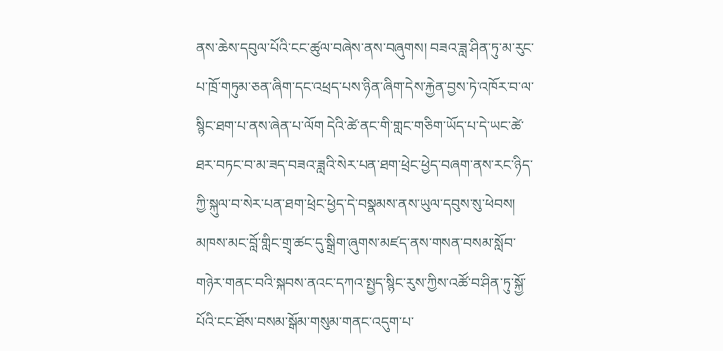ནས་ཆེས་དབུལ་པོའི་ངང་ཚུལ་བཞེས་ནས་བཞུགས། བཟའ་ཟླ་ཤིན་ཏུ་མ་རུང་པ་ཁྲོ་གཏུམ་ཅན་ཞིག་དང་འཕྲད་པས་ཉིན་ཞིག་དེས་རྐྱེན་བྱས་ཏེ་འཁོར་བ་ལ་སྙིང་ཐག་པ་ནས་ཞེན་པ་ལོག དེའི་ཚེ་ནང་གི་གླང་གཅིག་ཡོད་པ་དེ་ཡང་ཚེ་ཐར་བཏང་བ་མ་ཟད་བཟའ་ཟླའི་སེར་པན་ཐག་ཕྲེང་ཕྱེད་བཞག་ནས་རང་ཉིད་ཀྱི་སྐུལ་བ་སེར་པན་ཐག་ཕྲེང་ཕྱེད་དེ་བསྣམས་ནས་ཡུལ་དབུས་སུ་ཕེབས། མཁས་མང་བློ་གླིང་གྲྭ་ཚང་དུ་སྒྲིག་ཞུགས་མཛད་ནས་གསན་བསམ་སློབ་གཉེར་གནང་བའི་སྐབས་ནའང་དཀའ་སྤྱད་སྙིང་རུས་ཀྱིས་འཚོ་བ་ཤིན་ཏུ་སྐྱོ་པོའི་ངང་ཐོས་བསམ་སྒོམ་གསུམ་གནང་འདུག་པ་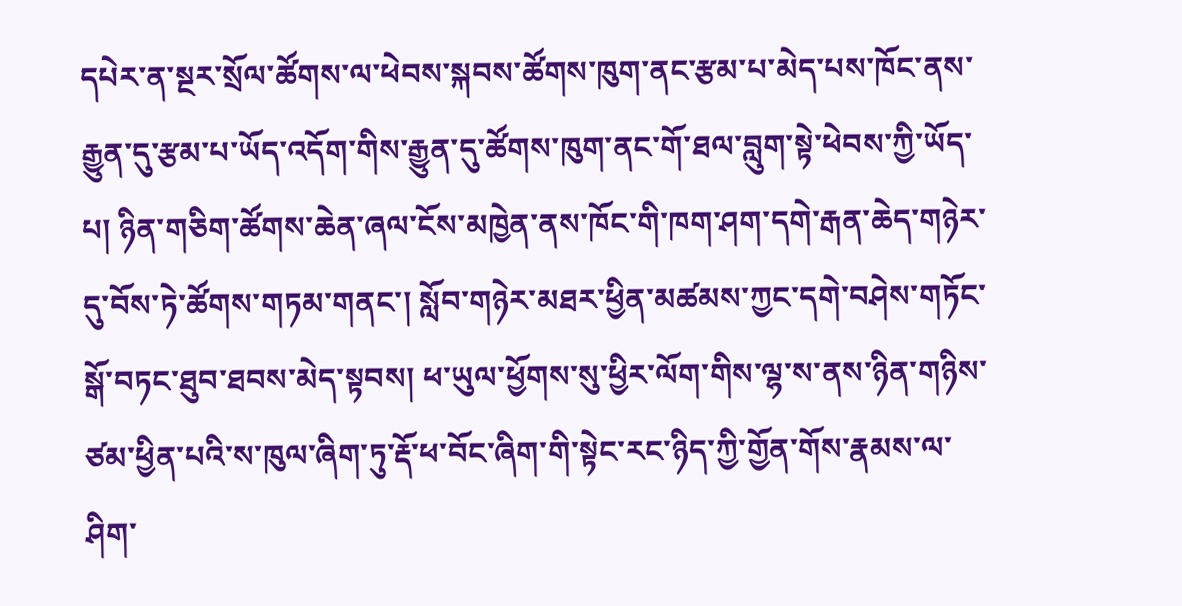དཔེར་ན་སྔར་སྲོལ་ཚོགས་ལ་ཕེབས་སྐབས་ཚོགས་ཁུག་ནང་རྩམ་པ་མེད་པས་ཁོང་ནས་རྒྱུན་དུ་རྩམ་པ་ཡོད་འདོག་གིས་རྒྱུན་དུ་ཚོགས་ཁུག་ནང་གོ་ཐལ་བླུག་སྟེ་ཕེབས་ཀྱི་ཡོད་པ། ཉིན་གཅིག་ཚོགས་ཆེན་ཞལ་ངོས་མཁྱེན་ནས་ཁོང་གི་ཁག་ཤག་དགེ་རྒན་ཆེད་གཉེར་དུ་བོས་ཏེ་ཚོགས་གཏམ་གནང་། སློབ་གཉེར་མཐར་ཕྱིན་མཚམས་ཀྱང་དགེ་བཤེས་གཏོང་སྒོ་བཏང་ཐུབ་ཐབས་མེད་སྟབས། ཕ་ཡུལ་ཕྱོགས་སུ་ཕྱིར་ལོག་གིས་ལྷ་ས་ནས་ཉིན་གཉིས་ཙམ་ཕྱིན་པའི་ས་ཁུལ་ཞིག་ཏུ་རྡོ་ཕ་བོང་ཞིག་གི་སྟེང་རང་ཉིད་ཀྱི་གྱོན་གོས་རྣམས་ལ་ཤིག་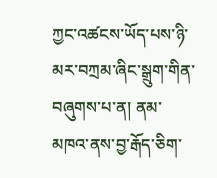ཀྱང་འཚངས་ཡོད་པས་ཉི་མར་བཀྲམ་ཞིང་སྒྲུག་གིན་བཞུགས་པ་ན། ནམ་མཁའ་ནས་བྱ་རྒོད་ཅིག་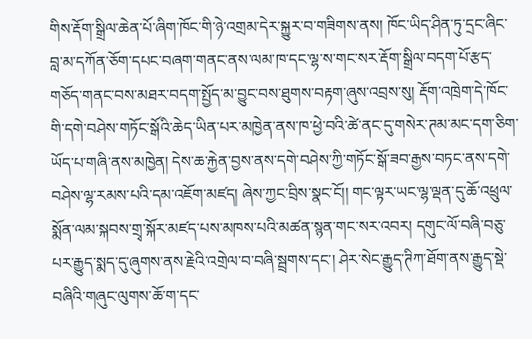གིས་རྡོག་སྒྲིལ་ཆེན་པོ་ཞིག་ཁོང་གི་ཉེ་འགྲམ་དེར་སྐྱུར་བ་གཟིགས་ནས། ཁོང་ཡིད་ཤིན་ཏུ་དྲང་ཞིང་བླ་མ་དཀོན་ཅོག་དཔང་བཞག་གནང་ནས་ལམ་ཁ་དང་ལྷ་ས་གང་སར་རྡོག་སྒྲིལ་བདག་པོ་རྩད་གཅོད་གནང་བས་མཐར་བདག་སྤྱོད་མ་བྱུང་བས་ཐུགས་བརྟག་ཞུས་འབྲས་སུ། རྡོག་འཁྲེག་དེ་ཁོང་གི་དགེ་བཤེས་གཏོང་སྒོའི་ཆེད་ཡིན་པར་མཁྱེན་ནས་ཁ་ཕྱེ་བའི་ཚེ་ནང་དུ་གསེར་ཊམ་མང་དག་ཅིག་ཡོད་པ་གཞི་ནས་མཁྱེན། དེས་ཆ་རྐྱེན་བྱས་ནས་དགེ་བཤེས་ཀྱི་གཏོང་སྒོ་ཟབ་རྒྱས་བཏང་ནས་དགེ་བཤེས་ལྷ་རམས་པའི་དམ་འཇོག་མཛད། ཞེས་ཀྱང་བྲིས་སྣང་ངོ།། གང་ལྟར་ཡང་ལྷ་ལྡན་དུ་ཆོ་འཕྲུལ་སྨོན་ལམ་སྐབས་གྲྭ་སྐོར་མཛད་པས་མཁས་པའི་མཚན་སྙན་གང་སར་འབར། དགུང་ལོ་བཞི་བཅུ་པར་རྒྱུད་སྨད་དུ་ཞུགས་ནས་རྗེའི་འགྲེལ་བ་བཞི་སྦྲགས་དང་། ཤེར་སེང་རྒྱུད་ཊིཀ་ཐོག་ནས་རྒྱུད་སྡེ་བཞིའི་གཞུང་ལུགས་ཆོ་ག་དང་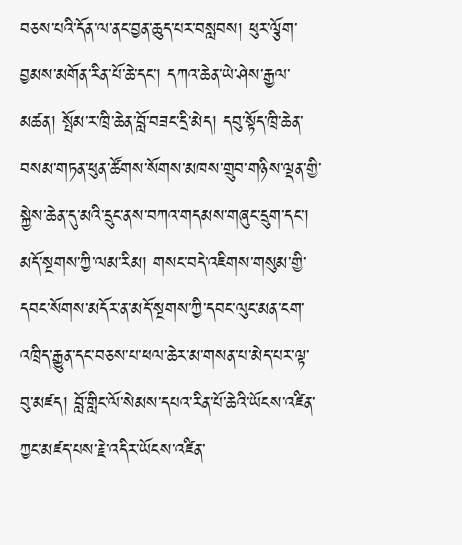བཅས་པའི་དོན་ལ་ནང་བྱན་ཆུད་པར་བསླབས། ཕུར་ལྕོག་བྱམས་མགོན་རིན་པོ་ཆེ་དང་། དཀའ་ཆེན་ཡེ་ཤེས་རྒྱལ་མཚན། སྤོམ་ར་ཁྲི་ཆེན་བློ་བཟང་དྲི་མེད། དབུ་སྟོད་ཁྲི་ཆེན་བསམ་གཏན་ཕུན་ཚོགས་སོགས་མཁས་གྲུབ་གཉིས་ལྡན་གྱི་སྐྱེས་ཆེན་དུ་མའི་དྲུང་ནས་བཀའ་གདམས་གཞུང་དྲུག་དང་། མདོ་སྔགས་ཀྱི་ལམ་རིམ། གསང་བདེ་འཇིགས་གསུམ་གྱི་དབང་སོགས་མདོར་ན་མདོ་སྔགས་ཀྱི་དབང་ལུང་མན་ངག་འཁྲིད་རྒྱུན་དང་བཅས་པ་ཕལ་ཆེར་མ་གསན་པ་མེད་པར་ལྟ་བུ་མཛད། བློ་གླིང་ལོ་སེམས་དཔའ་རིན་པོ་ཆེའི་ཡོངས་འཛིན་ཀྱང་མཛད་པས་རྗེ་འདིར་ཡོངས་འཛིན་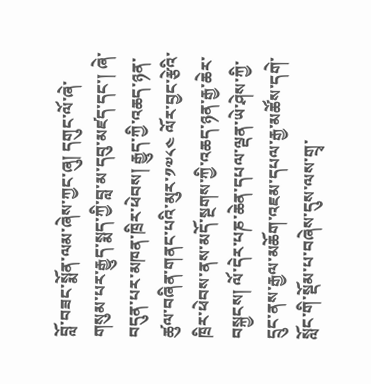བློ་བཟང་སྨོན་ལམ་ཞེས་ཀྱང་ཞུ། དགུང་ལོ་ཞེ་གསུམ་པར་རྒྱུད་སྨད་ཀྱི་བླ་མ་དབུ་མཛད་དང་། ཞེ་བདུན་པར་མཁན་ཁྲིར་ཕེབས། རྒྱུད་ཀྱི་འཆད་ཉན་ཚུལ་བཞིན་གནང་པའི་མུར་༡༧༨༤ ལོར་བྱང་རྩེའི་ཁྲིར་ཕེབས་ནས་མདོ་སྔགས་ཀྱི་འཆད་ཉན་རྒྱ་ཆེར་བསྐྱངས། ལོ་དེར་པཎ་ཆེན་དཔལ་ལྡན་ཡེ་ཤེས་ཀྱི་དྲུང་ནས་རྒྱལ་མཆོག་འཇམ་དཔལ་རྒྱ་མཚོས་དགེ་སློང་གི་སྡོམ་པ་བཞེས་དུས་ལས་གྲྭ་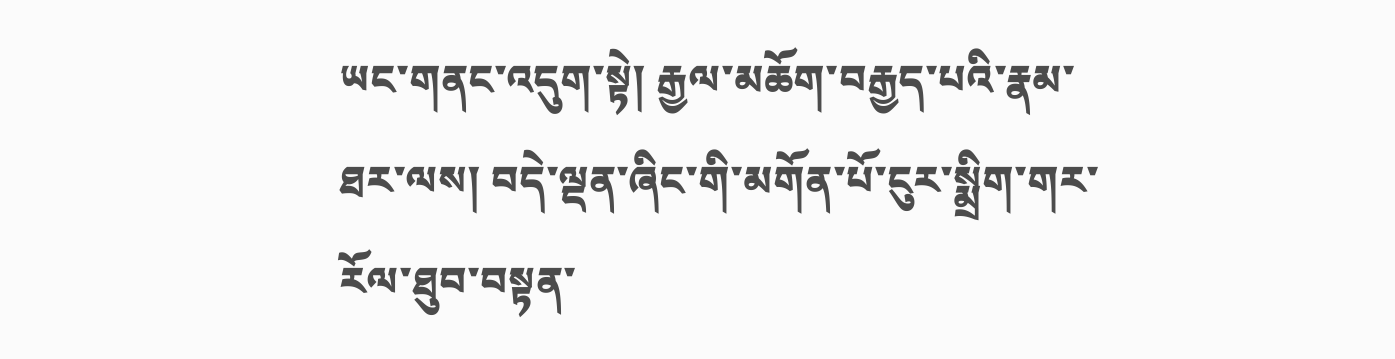ཡང་གནང་འདུག་སྟེ། རྒྱལ་མཆོག་བརྒྱད་པའི་རྣམ་ཐར་ལས། བདེ་ལྡན་ཞིང་གི་མགོན་པོ་ངུར་སྨྲིག་གར་རོལ་ཐུབ་བསྟན་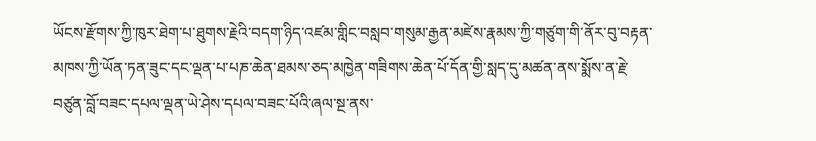ཡོངས་རྫོགས་ཀྱི་ཁུར་ཐེག་པ་ཐུགས་རྗེའི་བདག་ཉིད་འཛམ་གླིང་བསླབ་གསུམ་རྒྱན་མཛེས་རྣམས་ཀྱི་གཙུག་གི་ནོར་བུ་བརྟན་མཁས་ཀྱི་ཡོན་ཏན་ཟུང་དང་ལྡན་པ་པཎ་ཆེན་ཐམས་ཅད་མཁྱེན་གཟིགས་ཆེན་པོ་དོན་གྱི་སླད་དུ་མཚན་ནས་སྨོས་ན་རྗེ་བཙུན་བློ་བཟང་དཔལ་ལྡན་ཡེ་ཤེས་དཔལ་བཟང་པོའི་ཞལ་སྔ་ནས་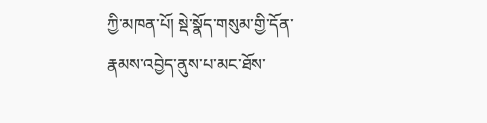ཀྱི་མཁན་པོ། སྡེ་སྣོད་གསུམ་གྱི་དོན་རྣམས་འབྱེད་ནུས་པ་མང་ཐོས་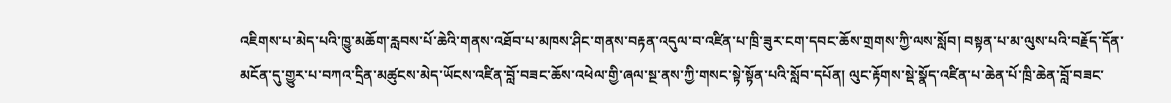འཇིགས་པ་མེད་པའི་ཁྱུ་མཆོག་རླབས་པོ་ཆེའི་གནས་འཐོབ་པ་མཁས་ཤིང་གནས་བརྟན་འདུལ་བ་འཛིན་པ་ཁྲི་ཟུར་ངག་དབང་ཆོས་གྲགས་ཀྱི་ལས་སློབ། བསྟན་པ་མ་ལུས་པའི་བརྗོད་དོན་མངོན་དུ་གྱུར་པ་བཀའ་དྲིན་མཚུངས་མེད་ཡོངས་འཛིན་བློ་བཟང་ཆོས་འཕེལ་གྱི་ཞལ་སྔ་ནས་ཀྱི་གསང་སྟེ་སྟོན་པའི་སློབ་དཔོན། ལུང་རྟོགས་སྡེ་སྣོད་འཛིན་པ་ཆེན་པོ་ཁྲི་ཆེན་བློ་བཟང་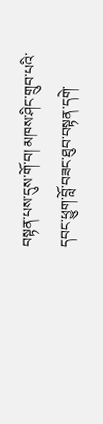བསྟན་པས་དུས་གོ་བ། མཁས་ཤིང་གྲུབ་པའི་དབང་ཕྱུག་བློ་བཟང་ཐུབ་བསྟན་དགེ་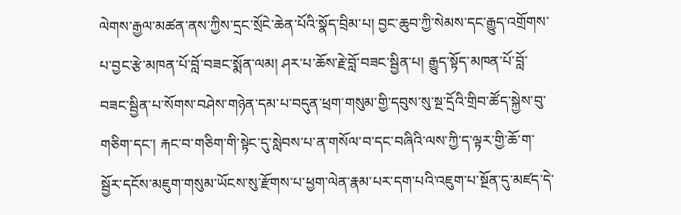ལེགས་རྒྱལ་མཚན་ནས་ཀྱིས་དྲང་སྲོངེ་ཆེན་པོའི་སྣོད་བྲིམ་པ། བྱང་ཆུབ་ཀྱི་སེམས་དང་རྒྱུད་འགྲོགས་པ་བྱང་རྩེ་མཁན་པོ་བློ་བཟང་སྨོན་ལམ། ཤར་པ་ཆོས་རྗེ་བློ་བཟང་སྦྱིན་པ། རྒྱུད་སྟོད་མཁན་པོ་བློ་བཟང་སྦྱིན་པ་སོགས་བཤེས་གཉེན་དམ་པ་བདུན་ཕྲག་གསུམ་གྱི་དབུས་སུ་སྔ་དྲོའི་གྲིབ་ཚོད་སྐྱེས་བུ་གཅིག་དང་། རྐང་བ་གཅིག་གི་སྟེང་དུ་སླེབས་པ་ན་གསོལ་བ་དང་བཞིའི་ལས་ཀྱི་ད་ལྟར་གྱི་ཆོ་ག་སྦྱོར་དངོས་མཇུག་གསུམ་ཡོངས་སུ་རྫོགས་པ་ཕྱག་ལེན་རྣམ་པར་དག་པའི་འཇུག་པ་སྔོན་དུ་མཛད་དེ་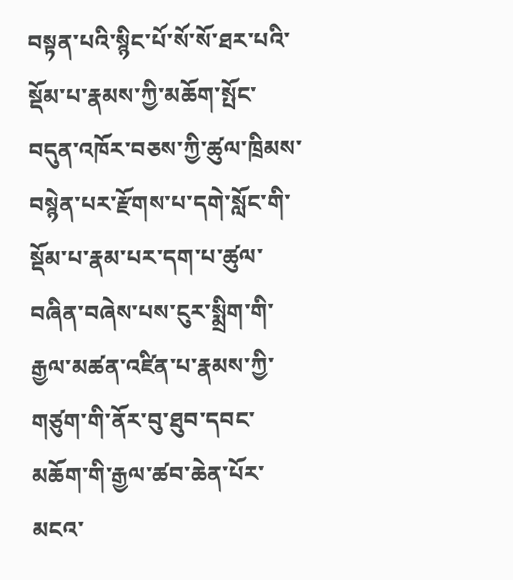བསྟན་པའི་སྙིང་པོ་སོ་སོ་ཐར་པའི་སྡོམ་པ་རྣམས་ཀྱི་མཆོག་སྤོང་བདུན་འཁོར་བཅས་ཀྱི་ཚུལ་ཁྲིམས་བསྙེན་པར་རྫོགས་པ་དགེ་སློང་གི་སྡོམ་པ་རྣམ་པར་དག་པ་ཚུལ་བཞིན་བཞེས་པས་ངུར་སྨྲིག་གི་རྒྱལ་མཚན་འཛིན་པ་རྣམས་ཀྱི་གཙུག་གི་ནོར་བུ་ཐུབ་དབང་མཆོག་གི་རྒྱལ་ཚབ་ཆེན་པོར་མངའ་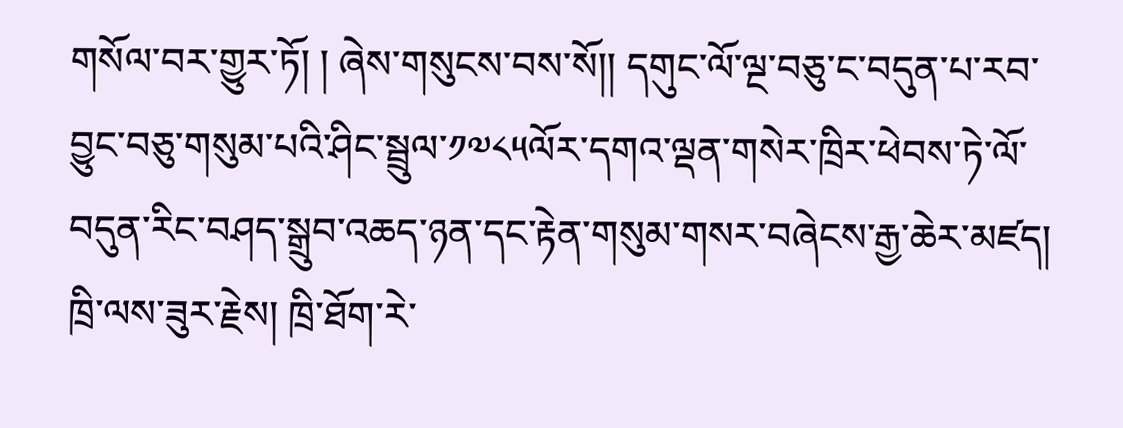གསོལ་བར་གྱུར་ཏོ། ། ཞེས་གསུངས་བས་སོ།། དགུང་ལོ་ལྔ་བཅུ་ང་བདུན་པ་རབ་བྱུང་བཅུ་གསུམ་པའི་ཤིང་སྦྲུལ་༡༧༨༥ལོར་དགའ་ལྡན་གསེར་ཁྲིར་ཕེབས་ཏེ་ལོ་བདུན་རིང་བཤད་སྒྲུབ་འཆད་ཉན་དང་རྟེན་གསུམ་གསར་བཞེངས་རྒྱ་ཆེར་མཛད། ཁྲི་ལས་ཟུར་རྗེས། ཁྲི་ཐོག་རེ་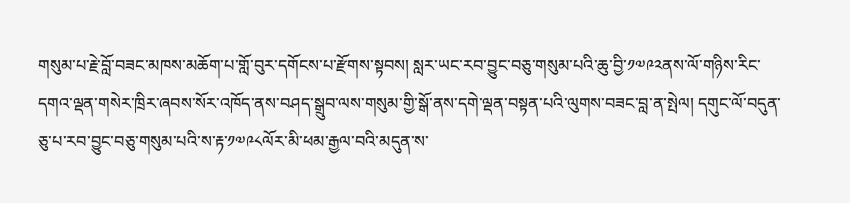གསུམ་པ་རྗེ་བློ་བཟང་མཁས་མཆོག་པ་གློ་བུར་དགོངས་པ་རྫོགས་སྟབས། སླར་ཡང་རབ་བྱུང་བཅུ་གསུམ་པའི་ཆུ་བྱི་༡༧༩༢ནས་ལོ་གཉིས་རིང་དགའ་ལྡན་གསེར་ཁྲིར་ཞབས་སོར་འཁོད་ནས་བཤད་སྒྲུབ་ལས་གསུམ་གྱི་སྒོ་ནས་དགེ་ལྡན་བསྟན་པའི་ལུགས་བཟང་བླ་ན་སྤེལ། དགུང་ལོ་བདུན་ཅུ་པ་རབ་བྱུང་བཅུ་གསུམ་པའི་ས་རྟ་༡༧༩༨ལོར་མི་ཕམ་རྒྱལ་བའི་མདུན་ས་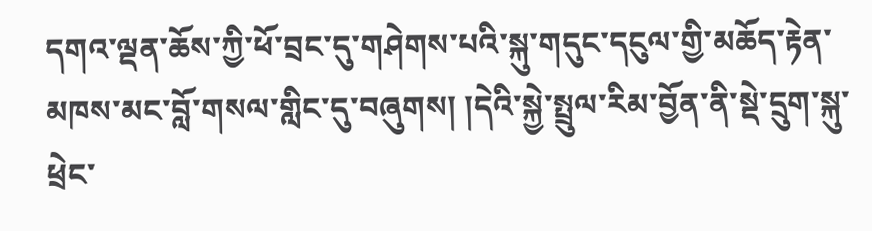དགའ་ལྡན་ཆོས་ཀྱི་ཕོ་བྲང་དུ་གཤེགས་པའི་སྐུ་གདུང་དངུལ་གྱི་མཆོད་རྟེན་མཁས་མང་བློ་གསལ་གླིང་དུ་བཞུགས། །དེའི་སྐྱེ་སྤྲུལ་རིམ་བྱོན་ནི་སྡེ་དྲུག་སྐུ་ཕྲེང་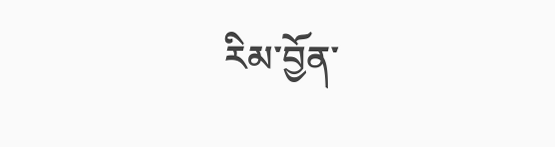རིམ་བྱོན་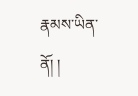རྣམས་ཡིན་ནོ། །